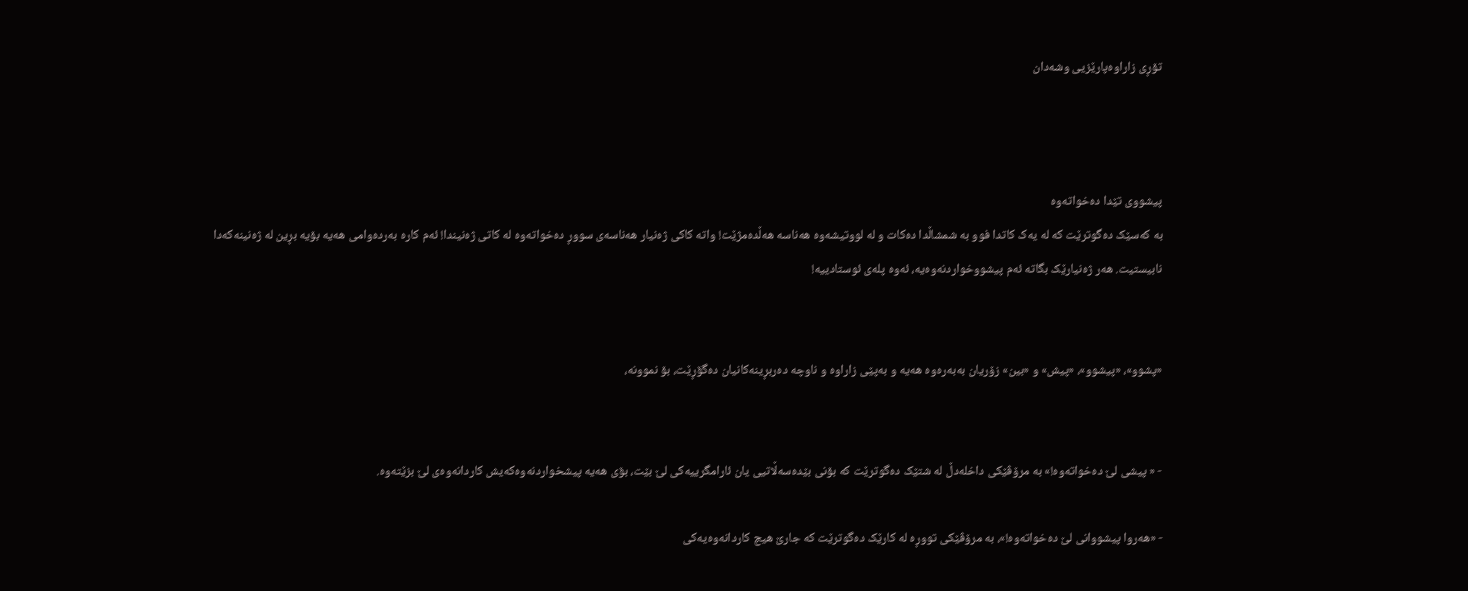تۆڕی زاراوەپارێزیی وشەدان



پیشووی تێدا دەخواتەوە
بە کەسێک دەگوترێت کە لە یەک کاتدا فوو بە شمشاڵدا دەکات و لە لووتیشەوە هەناسە هەڵدەمژێت! واتە کاکی ژەنیار هەناسەی سووڕ دەخواتەوە لە کاتی ژەنیندا! ئەم کارە بەردەوامی هەیە بۆیە بڕین لە ژەنینەکەدا نابیستیت. هەر ژەنیارێک بگاتە ئەم پیشووخواردنەوەیە، ئەوە پلەی ئوستادییە!


«پشوو»، «پیشوو»، «پیش» و «بین» زۆریان بەبەرەوە هەیە و بەپێی زاراوە و ناوچە دەربڕینەکانیان دەگۆڕێت، بۆ نموونە،


- « پیشی لێ دەخواتەوە!» بە مرۆڤێکی داخلەدڵ لە شتێک دەگوترێت کە بۆنی بێدەسەڵاتیی یان ئارامگرییەکی لێ بێت، بۆی هەیە پیشخواردنەوەکەیش کاردانەوەی لێ بزێتەوە.

- «هەروا پیشووانی لێ دەخواتەوە!»، بە مرۆڤێکی تووڕە لە کارێک دەگوترێت کە جارێ هیچ کاردانەوەیەکی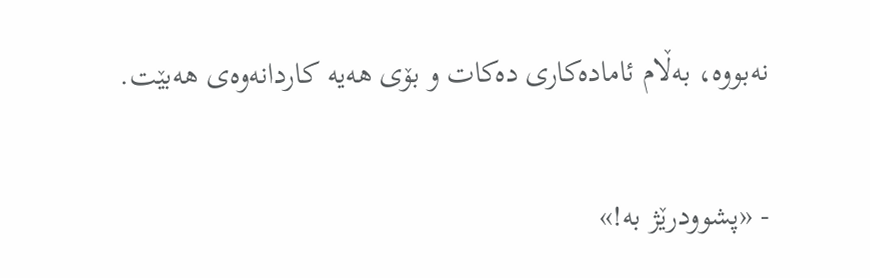نەبووە، بەڵام ئامادەکاری دەکات و بۆی هەیە کاردانەوەی هەبێت.

- «پشوودرێژ بە!»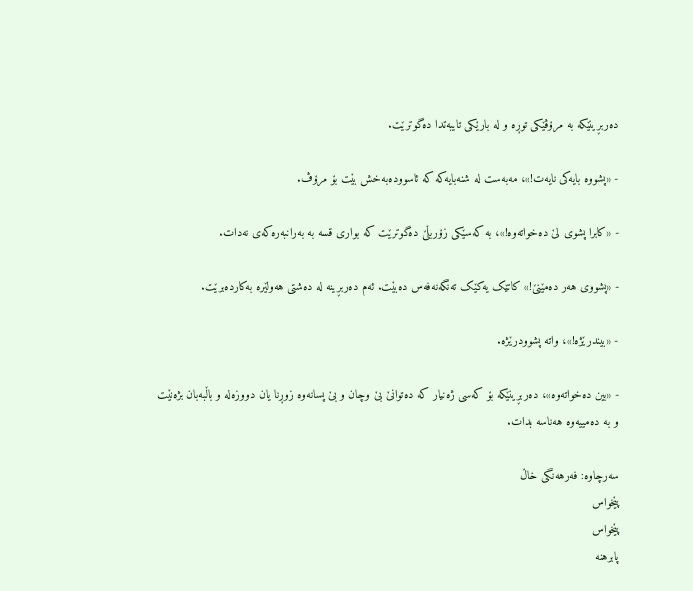دەربڕینێکە بە مرۆڤێکی توڕە و لە بارێکی تایبەتدا دەگوترێت.

- «پشووە بایەکی نایەت!»، مەبەست لە شنەبایەکە کە ئاسوودەبەخش بێت بۆ مرۆڤ.

- «کابرا پشوی لێ دەخواتەوە!»، بە کەسێکی زۆربڵێ دەگوترێت کە بواری قسە بە بەرانبەرەکەی نەدات.

- «پشووی هەر دەمێنێ!» کاتێک یەکێک تەنگەنەفەس دەبێت. ئەم دەربڕینە لە دەشتی هەولێرە بەکاردەبرێت.

- «بیندرێژە!»، واتە پشوودرێژە.

- «بین دەخواتەوە»، دەربڕینێکە بۆ کەسی ژەنیار کە دەتوانێ بێ وچان و بێ پسانەوە زوڕنا یان دووزەلە و باڵبەبان بژەنێت و بە دەمییەوە هەناسە بدات.

سەرچاوە: فەرهەنگی خاڵ
پێخواس
پێخواس
پابرهنه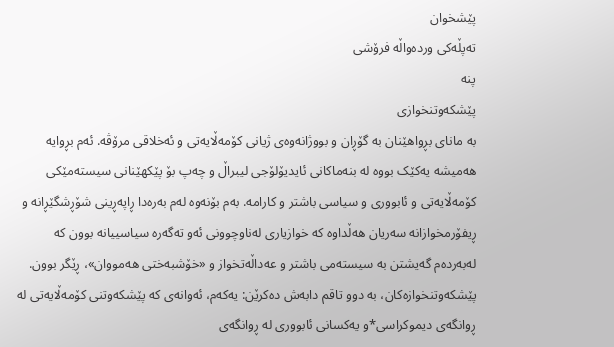پێشخوان
تەپڵەکی وردەواڵە فرۆشی
پنە
پێشکەوتنخوازی
بە مانای بڕواهێنان بە گۆڕان و بووژانەوەی ژیانی کۆمەڵایەتی و ئەخلاقی مرۆڤە. ئەم بڕوایە هەمیشە یەکێک بووە لە بنەماکانی ئایدیۆلۆجی لیبراڵ و چەپ بۆ پێکهێنانی سیستەمێکی کۆمەڵایەتی و ئابووری و سیاسی باشتر و کارامە. بەم بۆنەوە لەم بەرەدا ڕاپەڕینی شۆڕشگێڕانە و ڕیفۆرمخوازانە سەریان هەڵداوە کە خوازیاری لەناوچوونی ئەو تەگەرە سیاسییانە بوون کە لەبەردەم گەیشتن بە سیستەمی باشتر و عەداڵەتخواز و «خۆشبەختی هەمووان»، ڕێگر بوون.
پێشکەوتنخوازەکان، بە دوو تاقم دابەش دەکرێن: یەکەم، ئەوانەی کە پێشکەوتنی کۆمەڵایەتی لە ڕوانگەی دیموکراسی*و یەکسانی ئابووری لە ڕوانگەی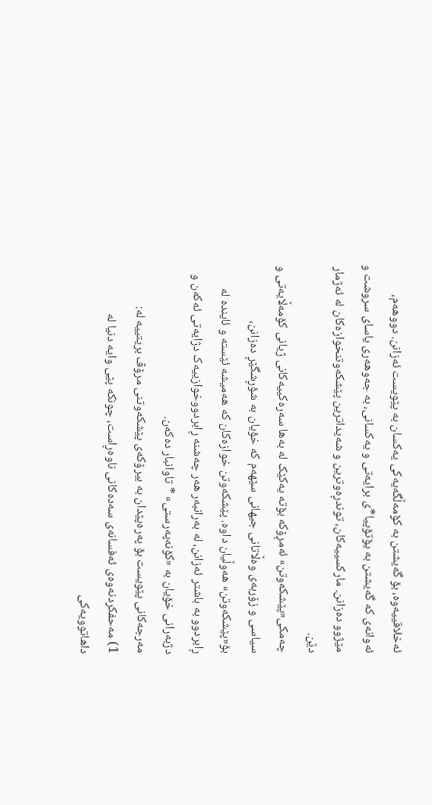ئەخلاقییەوە، بۆ گەیشتن بە کۆمەڵگەیەکی یەکسان بە پێویست ئەزانن. دووهەم، ئەوانەی کە گەیشتن بە یۆتۆپیا*ی برایەتی و یەکسانی، بە جەوهەری یاسای سروشت و مێژوو دەزانن. مارکسییەکان، توندڕەوترین و شەیداترین پێشکەوتنخوازەکان لە ئەژمار دێن.
چەمکی«پێشکەوتن» ئەمڕۆکە بۆتە یەکێک لە بەها سەرەکییەکانی ژیانی کۆمەڵایەتی و سیاسی و زۆربەی وەڵاتانی جیهانی سێهەم کە خۆیان بە شۆڕشگێڕ دەزانن، بۆ«پێشکەوتن» هەوڵیان داوە. پێشکەوتن خوازەکان کە هەمیشە ئێستە و ئایندە لە ڕابردوو بە باشتر ئەزانن، لە بەرانبەر هەر چەشنە ڕابردووخوازییەک دژایەتی ئەکەن و دژبەرانی خۆیان بە «کۆنەپەرستی» * تاوانبار دەکەن.
مەرجەکانی پێویست بۆ پەرەپێدان بە بیرۆکەی پێشکەوتنی مرۆڤ بریتییە لە:
1) مەحفکردنەوەی ئەفسانەی سەدەکانی ناوەڕاست، چونکە پێی وایە دنیا لە داهاتوویەکی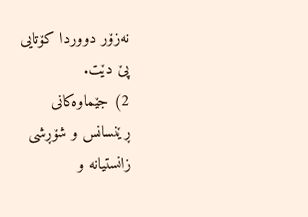نەزۆر دووردا کۆتایی پێ دێت.
2) جێماوەکانی ڕێنسانس و شۆڕشی زانستیانە و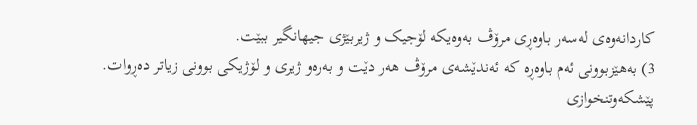کاردانەوەی لەسەر باوەڕی مرۆڤ بەوەیکە لۆجیک و ژیربێژی جیهانگیر ببێت.
3) بەهێزبوونی ئەم باوەڕە کە ئەندێشەی مرۆڤ هەر دێت و بەرەو ژیری و لۆژیکی بوونی زیاتر دەڕوات.
پێشکەوتنخوازی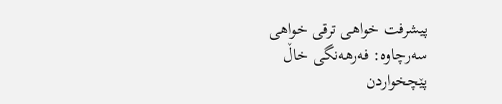پیشرفت خواهی ترقی خواهی
سەرچاوە: فەرهەنگی خاڵ
پێچخواردن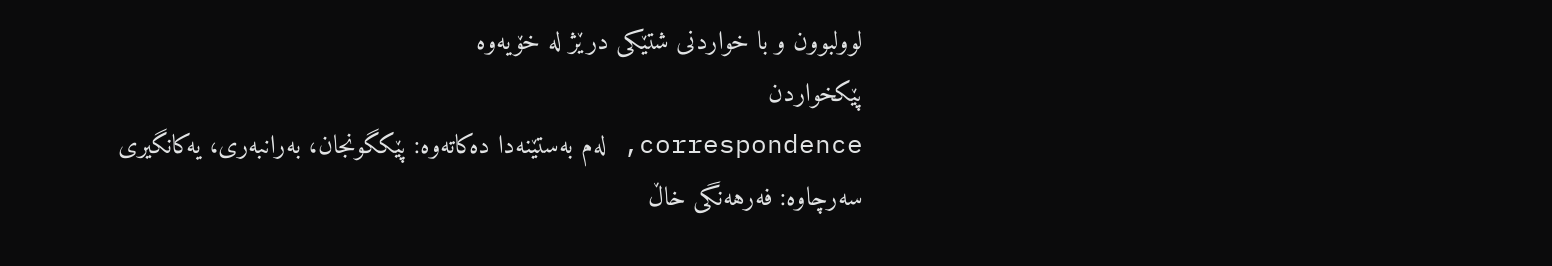لوولبوون و با خواردنی شتێکی درێژ لە خۆیەوە
پێکخواردن
correspondence, لەم بەستێنەدا دەکاتەوە: پێکگونجان، بەرانبەری، یەکانگیری
سەرچاوە: فەرهەنگی خاڵ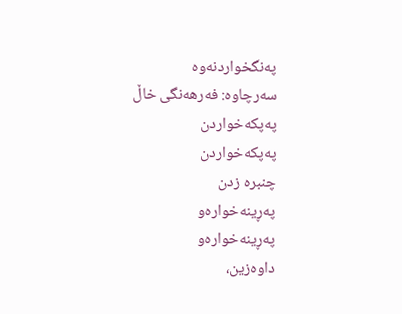پەنگخواردنەوە
سەرچاوە: فەرهەنگی خاڵ
پەپکەخواردن
پەپکەخواردن
چنبره زدن
پەڕینەخوارەو
پەڕینەخوارەو
داوەزین،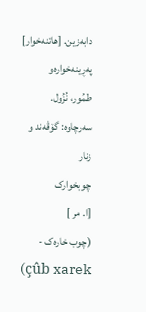دابەزین. [هاتنەخوار]
پەڕینەخوارەو
طمُور، نُزُول.
سەرچاوە: گۆڤەند و زنار
چوبخوارک
[ا. مر ]
(چوب خارەک - çûb xarek)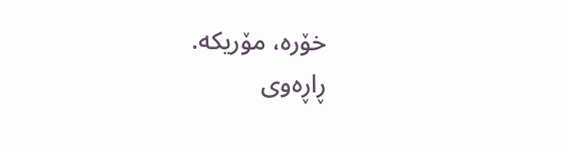خۆرە، مۆریکە.
ڕاڕەوی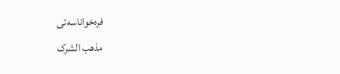فرەخواناسەتی
مذهب الشرک